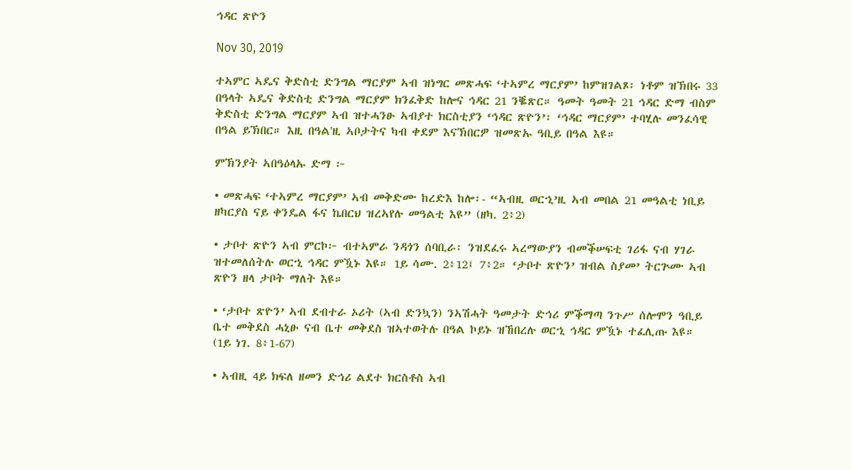ኅዳር ጽዮን

Nov 30, 2019

ተኣምር ኣዴና ቅድስቲ ድንግል ማርያም ኣብ ዝነግር መጽሓፍ ‘ተኣምረ ማርያም’ ከምዝገልጾ፡ ነቶም ዝኽበሩ 33 በዓላት ኣዴና ቅድስቲ ድንግል ማርያም ክንፈቅድ ከሎና ኅዳር 21 ንቘጽር። ዓመት ዓመት 21 ኅዳር ድማ ብስም ቅድስቲ ድንግል ማርያም ኣብ ዝተሓንፁ ኣብያተ ክርስቲያን ‘ኅዳር ጽዮን’፡ ‘ኅዳር ማርያም’ ተባሂሉ መንፈሳዊ በዓል ይኽበር። እዚ በዓል'ዚ ኣቦታትና ካብ ቀደም እናኽበርዎ ዝመጽኡ ዓቢይ በዓል እዩ።

ምኽንያት ኣበዓዕላኡ ድማ ፦

• መጽሓፍ ‘ተኣምረ ማርያም’ ኣብ መቅድሙ ከረድእ ከሎ፡- “ኣብዚ ወርኂ’ዚ ኣብ መበል 21 መዓልቲ ነቢይ ዘካርያስ ናይ ቀንዴል ፋና ኬበርህ ዝረኣየሉ መዓልቲ እዩ” (ዘካ. 2፥2)

• ታቦተ ጽዮን ኣብ ምርኮ፦ ብተኣምራ ንዳጎን ሰባቢራ፡ ንዝደፈሩ ኣረማውያን ብመቕሠፍቲ ገሪፋ ናብ ሃገራ ዝተመለሰትሉ ወርኂ ኅዳር ምዃኑ እዩ። 1ይ ሳሙ. 2፥12፤ 7፥2። ‘ታቦተ ጽዮን’ ዝብል ስያመ’ ትርጕሙ ኣብ ጽዮን ዘላ ታቦት ማለት እዩ።

• ‘ታቦተ ጽዮን’ ኣብ ደብተራ ኦሪት (ኣብ ድንኳን) ንኣሽሓት ዓመታት ድኅሪ ምቕማጣ ንጉሥ ሰሎሞን ዓቢይ ቤተ መቅደስ ሓኒፁ ናብ ቤተ መቅደስ ዝኣተወትሉ በዓል ኮይኑ ዝኸበረሉ ወርኂ ኅዳር ምዃኑ ተፈሊጡ እዩ። (1ይ ነገ. 8፥1-67)

• ኣብዚ 4ይ ክፍለ ዘመን ድኅሪ ልደተ ክርስቶስ ኣብ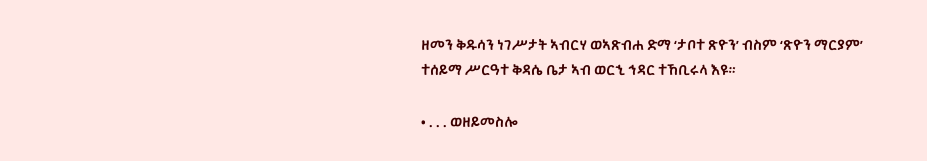ዘመን ቅዱሳን ነገሥታት ኣብርሃ ወኣጽብሐ ድማ ‘ታቦተ ጽዮን’ ብስም ‘ጽዮን ማርያም’ ተሰይማ ሥርዓተ ቅዳሴ ቤታ ኣብ ወርኂ ኅዳር ተኸቢሩላ እዩ።

• . . . ወዘይመስሎ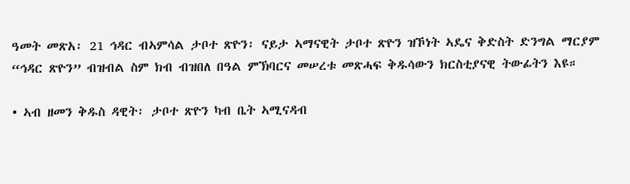ዓመት መጽአ፡ 21 ኅዳር ብኣምሳል ታቦተ ጽዮን፡ ናይታ ኣማናዊት ታቦተ ጽዮን ዝኾነት ኣዴና ቅድስት ድንግል ማርያም “ኅዳር ጽዮን” ብዝብል ስም ክብ ብዝበለ በዓል ምኽባርና መሠረቱ መጽሓፍ ቅዱሳውን ክርስቲያናዊ ትውፊትን እዩ።

• ኣብ ዘመን ቅዱስ ዳዊት፡ ታቦተ ጽዮን ካብ ቤት ኣሚናዳብ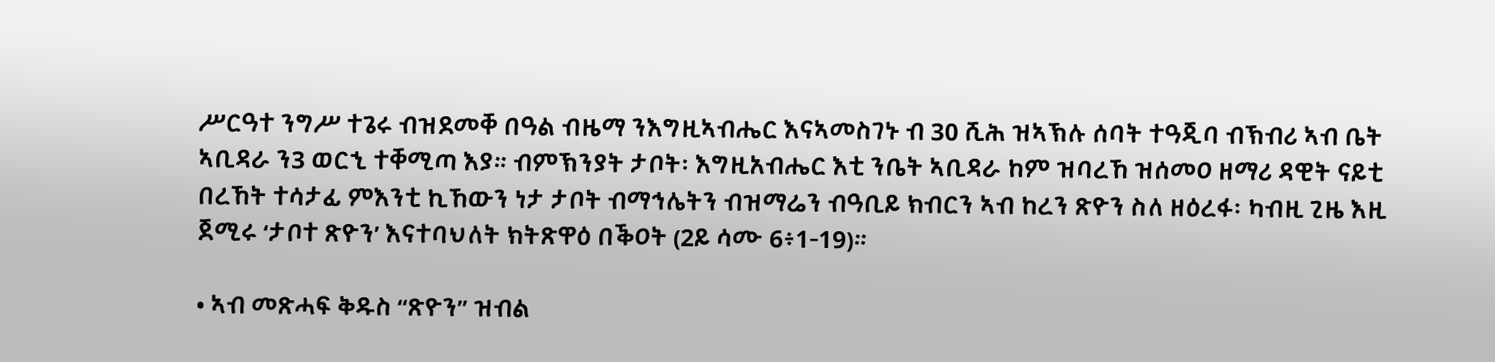ሥርዓተ ንግሥ ተጌሩ ብዝደመቐ በዓል ብዜማ ንእግዚኣብሔር እናኣመስገኑ ብ 30 ሺሕ ዝኣኽሉ ሰባት ተዓጂባ ብኽብሪ ኣብ ቤት ኣቢዳራ ን3 ወርኂ ተቐሚጣ እያ። ብምኽንያት ታቦት፡ እግዚአብሔር እቲ ንቤት ኣቢዳራ ከም ዝባረኸ ዝሰመዐ ዘማሪ ዳዊት ናይቲ በረኸት ተሳታፊ ምእንቲ ኪኸውን ነታ ታቦት ብማኅሌትን ብዝማሬን ብዓቢይ ክብርን ኣብ ከረን ጽዮን ስለ ዘዕረፋ፡ ካብዚ ጊዜ እዚ ጀሚሩ ‘ታቦተ ጽዮን’ እናተባህለት ክትጽዋዕ በቕዐት (2ይ ሳሙ 6፥1-19)።

• ኣብ መጽሓፍ ቅዱስ “ጽዮን” ዝብል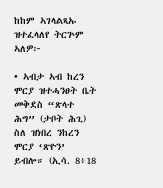ከከም ኣገላልጻኡ ዝተፈላለየ ትርጕም ኣለዎ፦

• ኣብታ ኣብ ከረን ሞርያ ዝተሓንፀት ቤት መቅደስ “ጽላተ ሕግ” (ታቦት ሕጊ) ስለ ዝነበረ ንከረን ሞርያ ‘ጽዮን’ ይብሎ። (ኢሳ. 8፥18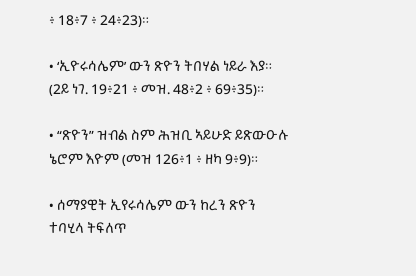፥ 18፥7 ፥ 24፥23)።

• ‘ኢዮሩሳሌም’ ውን ጽዮን ትበሃል ነይራ እያ። (2ይ ነገ. 19፥21 ፥ መዝ. 48፥2 ፥ 69፥35)።

• “ጽዮን” ዝብል ስም ሕዝቢ ኣይሁድ ይጽውዑሉ ኔሮም እዮም (መዝ 126፥1 ፥ ዘካ 9፥9)።

• ሰማያዊት ኢየሩሳሌም ውን ከረን ጽዮን ተባሂላ ትፍለጥ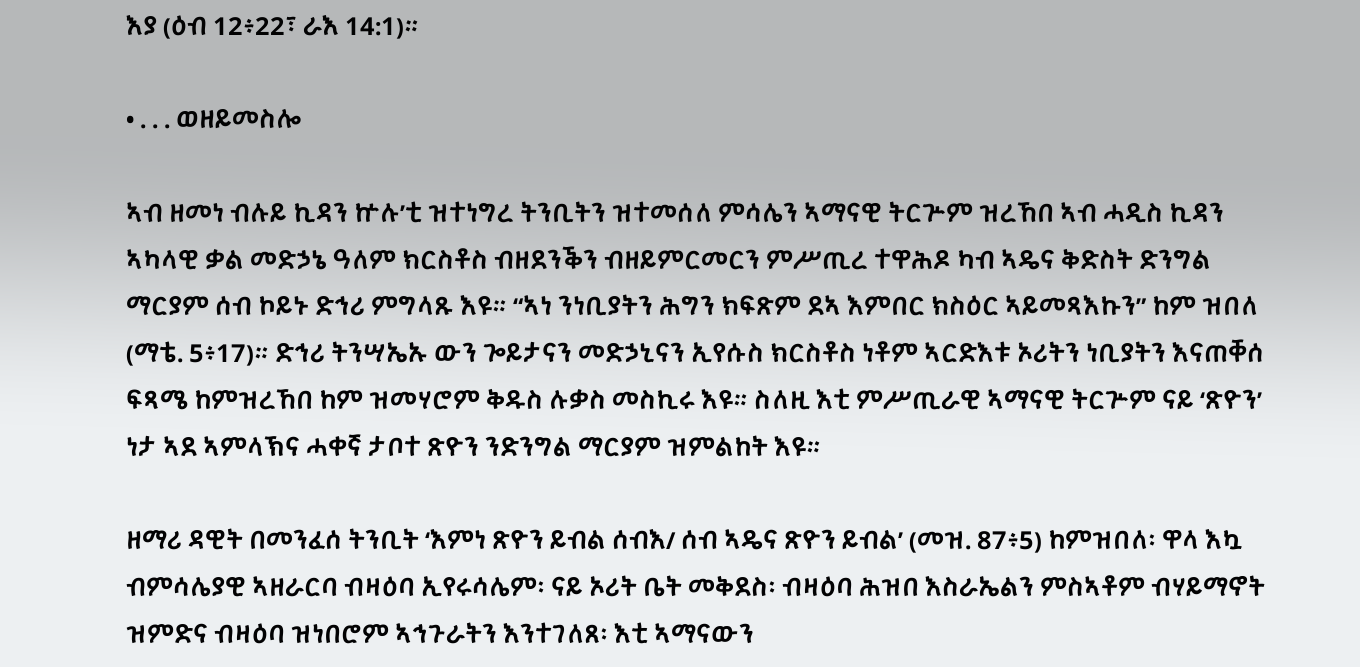እያ (ዕብ 12፥22፣ ራእ 14:1)።

• . . . ወዘይመስሎ

ኣብ ዘመነ ብሉይ ኪዳን ኵሉ’ቲ ዝተነግረ ትንቢትን ዝተመሰለ ምሳሌን ኣማናዊ ትርጕም ዝረኸበ ኣብ ሓዲስ ኪዳን ኣካላዊ ቃል መድኃኔ ዓለም ክርስቶስ ብዘደንቕን ብዘይምርመርን ምሥጢረ ተዋሕዶ ካብ ኣዴና ቅድስት ድንግል ማርያም ሰብ ኮይኑ ድኅሪ ምግላጹ እዩ። “ኣነ ንነቢያትን ሕግን ክፍጽም ደኣ እምበር ክስዕር ኣይመጻእኩን” ከም ዝበለ (ማቴ. 5፥17)። ድኅሪ ትንሣኤኡ ውን ጐይታናን መድኃኒናን ኢየሱስ ክርስቶስ ነቶም ኣርድእቱ ኦሪትን ነቢያትን እናጠቐሰ ፍጻሜ ከምዝረኸበ ከም ዝመሃሮም ቅዱስ ሉቃስ መስኪሩ እዩ። ስለዚ እቲ ምሥጢራዊ ኣማናዊ ትርጕም ናይ ‘ጽዮን’ ነታ ኣደ ኣምላኽና ሓቀኛ ታቦተ ጽዮን ንድንግል ማርያም ዝምልከት እዩ።

ዘማሪ ዳዊት በመንፈሰ ትንቢት ‘እምነ ጽዮን ይብል ሰብእ/ ሰብ ኣዴና ጽዮን ይብል’ (መዝ. 87፥5) ከምዝበለ፡ ዋላ እኳ ብምሳሌያዊ ኣዘራርባ ብዛዕባ ኢየሩሳሌም፡ ናይ ኦሪት ቤት መቅደስ፡ ብዛዕባ ሕዝበ እስራኤልን ምስኣቶም ብሃይማኖት ዝምድና ብዛዕባ ዝነበሮም ኣኅጉራትን እንተገለጸ፡ እቲ ኣማናውን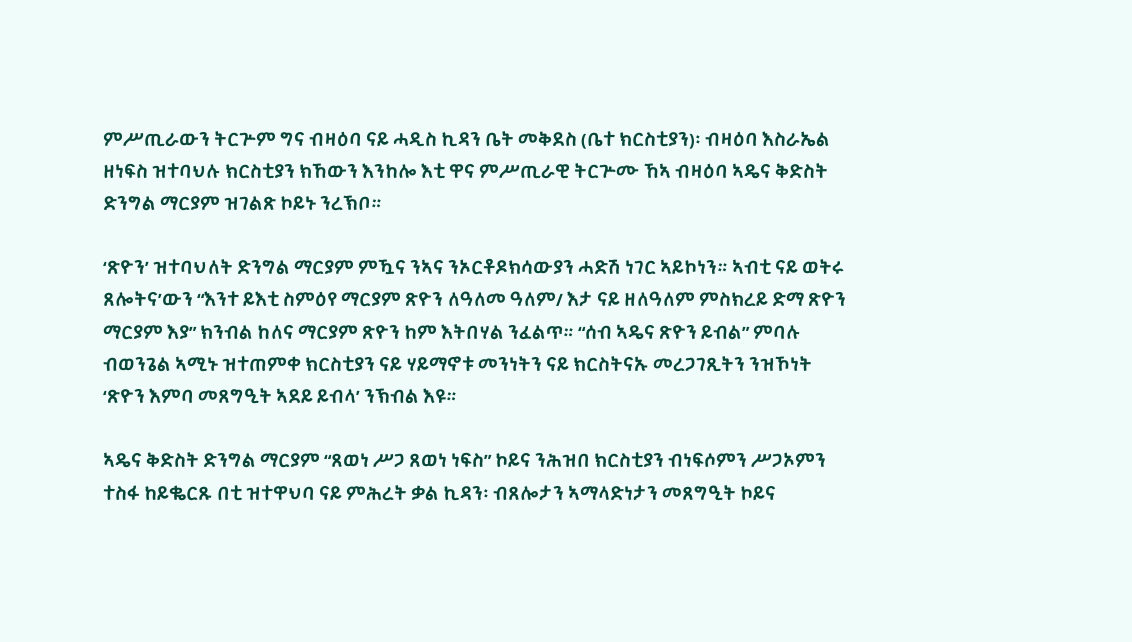ምሥጢራውን ትርጕም ግና ብዛዕባ ናይ ሓዲስ ኪዳን ቤት መቅደስ (ቤተ ክርስቲያን)፡ ብዛዕባ እስራኤል ዘነፍስ ዝተባህሉ ክርስቲያን ክኸውን እንከሎ እቲ ዋና ምሥጢራዊ ትርጕሙ ኸኣ ብዛዕባ ኣዴና ቅድስት ድንግል ማርያም ዝገልጽ ኮይኑ ንረኽቦ።

‘ጽዮን’ ዝተባህለት ድንግል ማርያም ምዃና ንኣና ንኦርቶዶክሳውያን ሓድሽ ነገር ኣይኮነን። ኣብቲ ናይ ወትሩ ጸሎትና’ውን “እንተ ይእቲ ስምዕየ ማርያም ጽዮን ለዓለመ ዓለም/ እታ ናይ ዘለዓለም ምስክረይ ድማ ጽዮን ማርያም እያ” ክንብል ከለና ማርያም ጽዮን ከም እትበሃል ንፈልጥ። “ሰብ ኣዴና ጽዮን ይብል” ምባሉ ብወንጌል ኣሚኑ ዝተጠምቀ ክርስቲያን ናይ ሃይማኖቱ መንነትን ናይ ክርስትናኡ መረጋገጺትን ንዝኾነት ‘ጽዮን እምባ መጸግዒት ኣደይ ይብላ’ ንኽብል እዩ።

ኣዴና ቅድስት ድንግል ማርያም “ጸወነ ሥጋ ጸወነ ነፍስ” ኮይና ንሕዝበ ክርስቲያን ብነፍሶምን ሥጋኦምን ተስፋ ከይቈርጹ በቲ ዝተዋህባ ናይ ምሕረት ቃል ኪዳን፡ ብጸሎታን ኣማላድነታን መጸግዒት ኮይና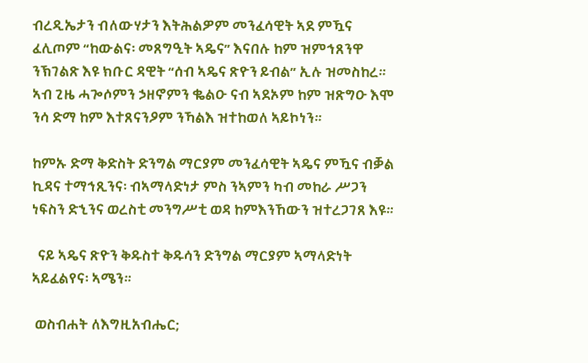ብረዲኤታን ብለውሃታን እትሕልዎም መንፈሳዊት ኣደ ምዃና ፈሊጦም “ከውልና፡ መጸግዒት ኣዴና” እናበሉ ከም ዝምኅጸንዋ ንኽገልጽ እዩ ክቡር ዳዊት “ሰብ ኣዴና ጽዮን ይብል” ኢሉ ዝመስከረ። ኣብ ጊዜ ሓጐሶምን ኃዘኖምን ቈልዑ ናብ ኣደኦም ከም ዝጽግዑ እሞ ንሳ ድማ ከም እተጸናንዖም ንኻልእ ዝተከወለ ኣይኮነን።

ከምኡ ድማ ቅድስት ድንግል ማርያም መንፈሳዊት ኣዴና ምዃና ብቓል ኪዳና ተማኅጺንና፡ ብኣማላድነታ ምስ ንኣምን ካብ መከራ ሥጋን ነፍስን ድኂንና ወረስቲ መንግሥቲ ወዳ ከምእንኸውን ዝተረጋገጸ እዩ።

  ናይ ኣዴና ጽዮን ቅዱስተ ቅዱሳን ድንግል ማርያም ኣማላድነት ኣይፈልየና፡ ኣሜን።

 ወስብሐት ለእግዚአብሔር;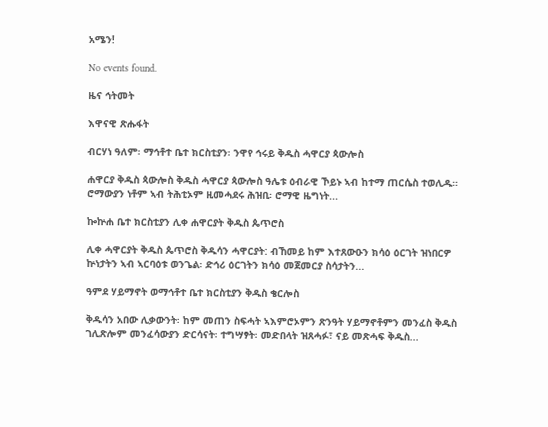አሜን!

No events found.

ዜና ኅትመት

እዋናዊ ጽሑፋት

ብርሃነ ዓለም፡ ማኅቶተ ቤተ ክርስቲያን፡ ንዋየ ኅሩይ ቅዱስ ሓዋርያ ጳውሎስ

ሐዋርያ ቅዱስ ጳውሎስ ቅዱስ ሓዋርያ ጳውሎስ ዓሌቱ ዕብራዊ ኾይኑ ኣብ ከተማ ጠርሴስ ተወሊዱ። ሮማውያን ነቶም ኣብ ትሕቲኦም ዚመሓደሩ ሕዝቢ፡ ሮማዊ ዜግነት...

ኰኵሐ ቤተ ክርስቲያን ሊቀ ሐዋርያት ቅዱስ ጴጥሮስ

ሊቀ ሓዋርያት ቅዱስ ጴጥሮስ ቅዱሳን ሓዋርያት: ብኸመይ ከም እተጸውዑን ክሳዕ ዕርገት ዝነበርዎ ኵነታትን ኣብ ኣርባዕቱ ወንጌል፡ ድኅሪ ዕርገትን ክሳዕ መጀመርያ ስሳታትን...

ዓምደ ሃይማኖት ወማኅቶተ ቤተ ክርስቲያን ቅዱስ ቄርሎስ

ቅዱሳን አበው ሊቃውንት፡ ከም መጠን ስፍሓት ኣእምሮኦምን ጽንዓት ሃይማኖቶምን መንፈስ ቅዱስ ገሊጽሎም መንፈሳውያን ድርሳናት፡ ተግሣፃት፡ መድበላት ዝጸሓፉ፣ ናይ መጽሓፍ ቅዱስ...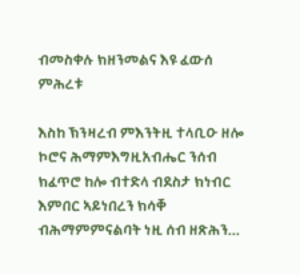ብመስቀሉ ክዘንመልና እዩ ፈውሰ ምሕረቱ

እስከ ኽንዛረብ ምእንትዚ ተላቢዑ ዘሎ ኮሮና ሕማምእግዚአብሔር ንሰብ ክፈጥሮ ከሎ ብተድላ ብደስታ ክነብር እምበር ኣይነበረን ክሳቐ ብሕማምምናልባት ነዚ ሰብ ዘጽሕን...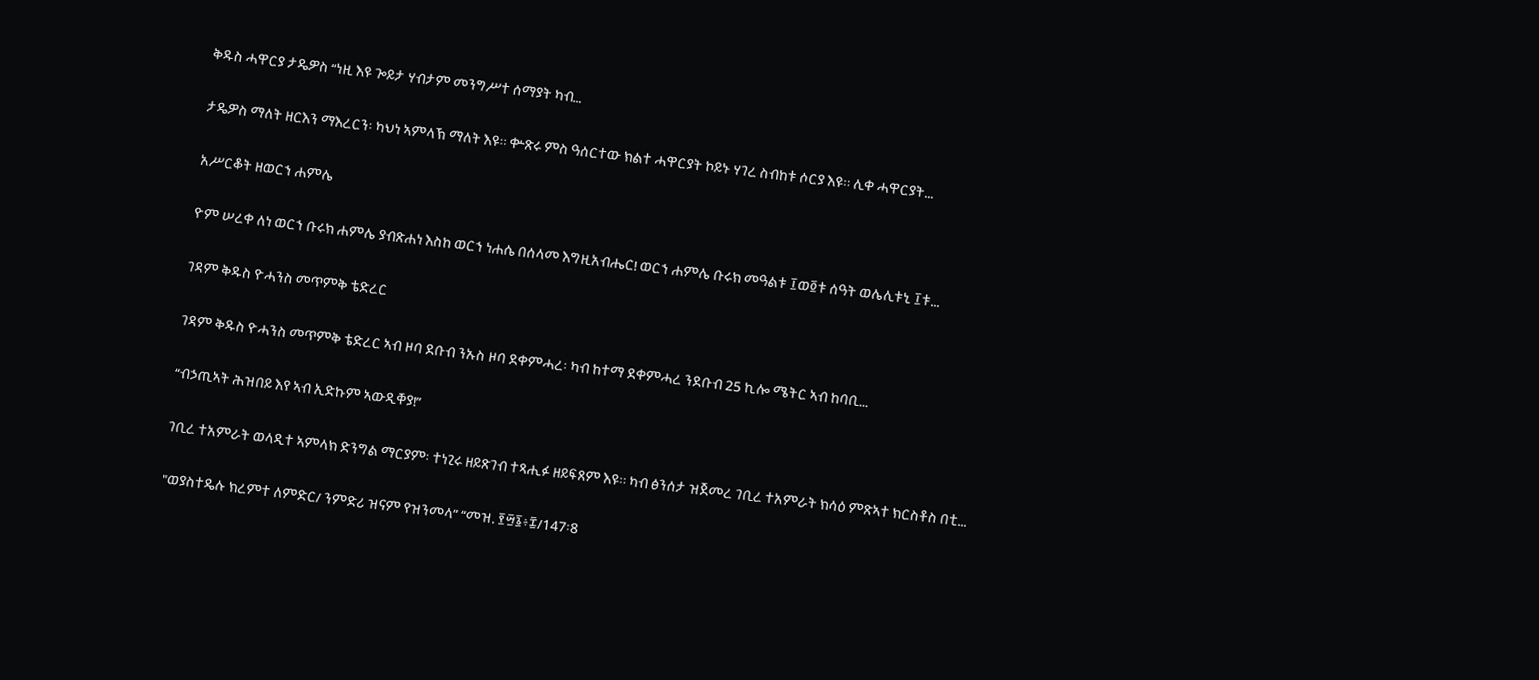ቅዱስ ሓዋርያ ታዴዎስ “ነዚ እዩ ጐይታ ሃብታም መንግሥተ ሰማያት ካብ…

ታዴዎስ ማለት ዘርእን ማእረርን፡ ካህነ ኣምላኽ ማለት እዩ። ቍጽሩ ምስ ዓሰርተው ክልተ ሓዋርያት ኮይኑ ሃገረ ስብከቱ ሶርያ እዩ። ሊቀ ሓዋርያት...

አሥርቆት ዘወርኀ ሐምሌ

ዮም ሠረቀ ለነ ወርኀ ቡሩክ ሐምሌ ያብጽሐነ እስከ ወርኀ ነሐሴ በሰላመ እግዚአብሔር! ወርኀ ሐምሌ ቡሩክ መዓልቱ ፲ወ፬ቱ ሰዓት ወሌሊቱኒ ፲ቱ...

ገዳም ቅዱስ ዮሓንስ መጥምቅ ቴድረር

ገዳም ቅዱስ ዮሓንስ መጥምቅ ቴድረር ኣብ ዞባ ደቡብ ንኡስ ዞባ ደቀምሓረ፡ ካብ ከተማ ደቀምሓረ ንደቡብ 25 ኪሎ ሜትር ኣብ ከባቢ...

“ብኃጢኣት ሕዝበይ እየ ኣብ ኢድኩም ኣውዲቐያ!”

ገቢረ ተአምራት ወላዲተ ኣምላክ ድንግል ማርያም፡ ተነጊሩ ዘይጽገብ ተጻሒፉ ዘይፍጸም እዩ። ካብ ፅንሰታ ዝጀመረ ገቢረ ተአምራት ክሳዕ ምጽኣተ ክርስቶስ በቲ...

"ወያስተዴሉ ክረምተ ለምድር/ ንምድሪ ዝናም የዝንመላ” “መዝ. ፻፵፮፥፰/147፡8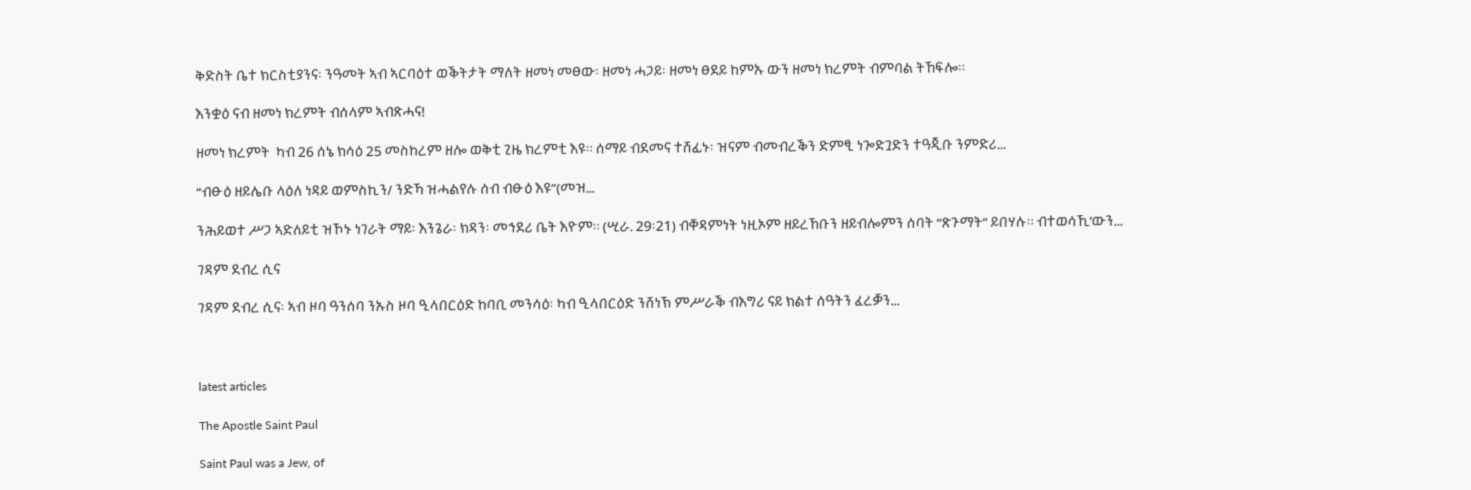ቅድስት ቤተ ክርስቲያንና፡ ንዓመት ኣብ ኣርባዕተ ወቕትታት ማለት ዘመነ መፀው፡ ዘመነ ሓጋይ፡ ዘመነ ፀደይ ከምኡ ውን ዘመነ ክረምት ብምባል ትኸፍሎ።

እንቋዕ ናብ ዘመነ ክረምት ብሰላም ኣብጽሓና!

ዘመነ ክረምት  ካብ 26 ሰኔ ክሳዕ 25 መስከረም ዘሎ ወቅቲ ጊዜ ክረምቲ እዩ። ሰማይ ብደመና ተሸፊኑ፡ ዝናም ብመብረቕን ድምፂ ነጐድጓድን ተዓጂቡ ንምድሪ...

“ብፁዕ ዘይሌቡ ላዕለ ነዳይ ወምስኪን/ ንድኻ ዝሓልየሉ ሰብ ብፁዕ እዩ”(መዝ…

ንሕይወተ ሥጋ ኣድለይቲ ዝኾኑ ነገራት ማይ፡ እንጌራ፡ ክዳን፡ መኅደሪ ቤት እዮም። (ሢራ. 29፡21) ብቐዳምነት ነዚኦም ዘይረኸቡን ዘይብሎምን ሰባት “ጽጉማት” ይበሃሉ። ብተወሳኺ’ውን...

ገዳም ደብረ ሲና

ገዳም ደብረ ሲና፡ ኣብ ዞባ ዓንሰባ ንኡስ ዞባ ዒላበርዕድ ከባቢ መንሳዕ፡ ካብ ዒላበርዕድ ንሸነኽ ምሥራቕ ብእግሪ ናይ ክልተ ሰዓትን ፈረቓን...



latest articles

The Apostle Saint Paul

Saint Paul was a Jew, of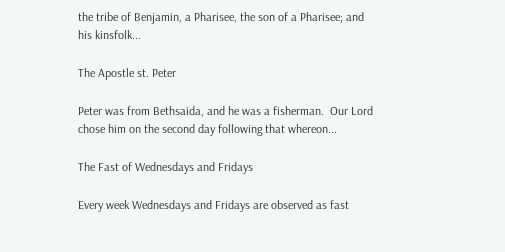the tribe of Benjamin, a Pharisee, the son of a Pharisee; and his kinsfolk...

The Apostle st. Peter

Peter was from Bethsaida, and he was a fisherman.  Our Lord chose him on the second day following that whereon...

The Fast of Wednesdays and Fridays

Every week Wednesdays and Fridays are observed as fast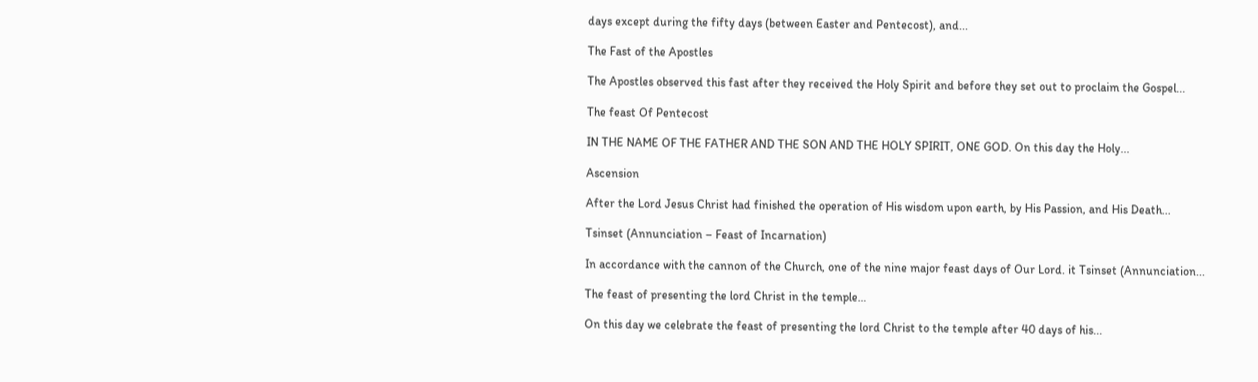days except during the fifty days (between Easter and Pentecost), and...

The Fast of the Apostles

The Apostles observed this fast after they received the Holy Spirit and before they set out to proclaim the Gospel...

The feast Of Pentecost

IN THE NAME OF THE FATHER AND THE SON AND THE HOLY SPIRIT, ONE GOD. On this day the Holy...

Ascension

After the Lord Jesus Christ had finished the operation of His wisdom upon earth, by His Passion, and His Death...

Tsinset (Annunciation – Feast of Incarnation)

In accordance with the cannon of the Church, one of the nine major feast days of Our Lord. it Tsinset (Annunciation...

The feast of presenting the lord Christ in the temple…

On this day we celebrate the feast of presenting the lord Christ to the temple after 40 days of his...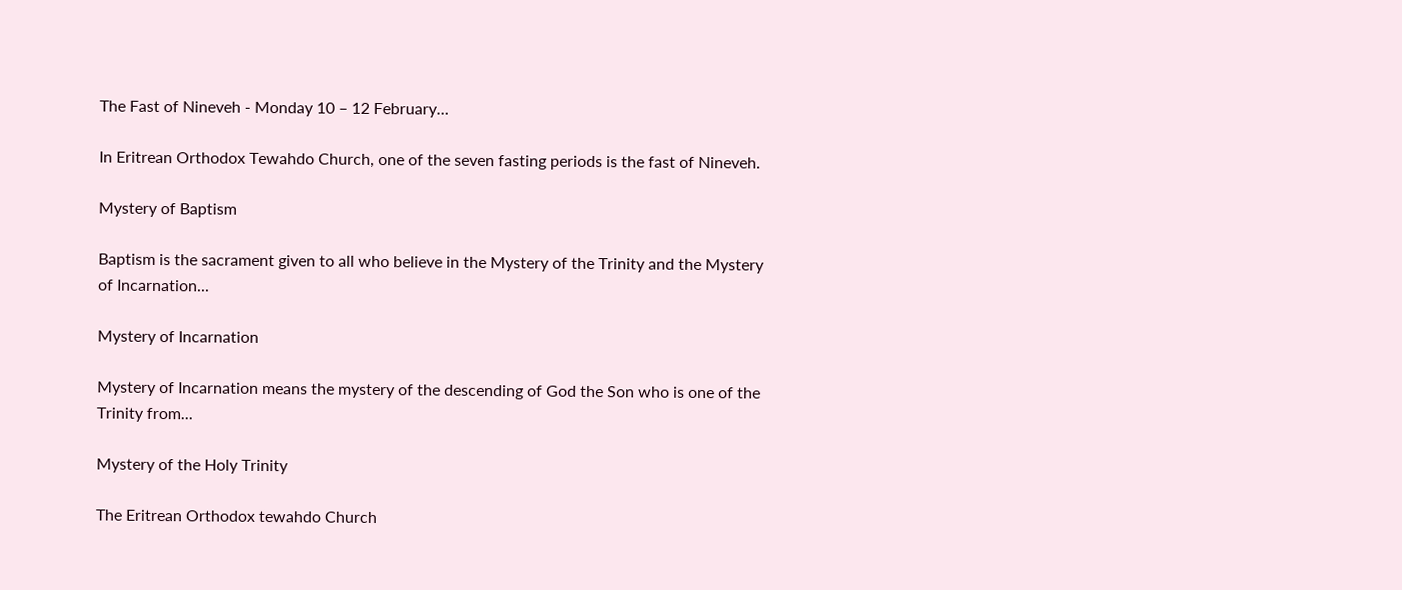The Fast of Nineveh - Monday 10 – 12 February…

In Eritrean Orthodox Tewahdo Church, one of the seven fasting periods is the fast of Nineveh.

Mystery of Baptism

Baptism is the sacrament given to all who believe in the Mystery of the Trinity and the Mystery of Incarnation...

Mystery of Incarnation

Mystery of Incarnation means the mystery of the descending of God the Son who is one of the Trinity from...

Mystery of the Holy Trinity

The Eritrean Orthodox tewahdo Church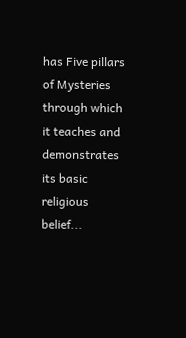has Five pillars of Mysteries through which it teaches and demonstrates its basic religious belief...